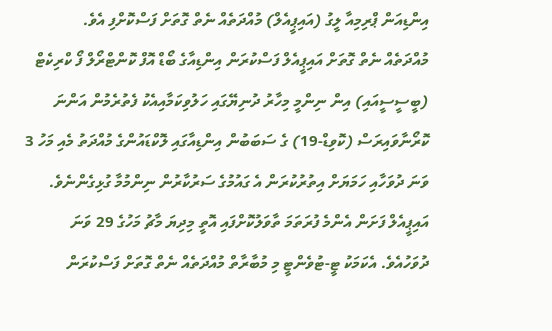އިންޑިއަން ޕްރިމިއާ ލީގު (އައިޕީއެލް) މުއްދަތެއް ނެތް ގޮތަށް ފަސްކޮށްފި އެވެ.
މުއްދަތެއް ނެތް ގޮތަށް އައިޕީއެލް ފަސްކުރަން އިންޑިއާގެ ބޯޑް އޮފް ކޮންޓްރޯލް ފޯ ކްރިކެޓް (ބީސީސީއައި) އިން ނިންމީ މިހާރު ދުނިޔޭގައި ހަލުވިކަމާއިއެކު ފެތުރެމުން އަންނަ ކޮރޯނާވައިރަސް (ކޮވިޑް-19) ގެ ސަބަބުން އިންޑިއާގައި ލޮކްޑައުންގެ މުއްދަތު މެއި މަހު 3 ވަނަ ދުވަހާއި ހަމަޔަށް އިތުރުކުރަން އެ ގައުމުގެ ސަރުކާރުން ނިންމުމާ ގުޅިގެންނެވެ.
އައިޕީއެލް ފަށަން އެންމެ ފުރަތަމަ ތާވަލުކޮށްފައި އޮތީ މިދިޔަ މާޗު މަހުގެ 29 ވަނަ ދުވަހުއެވެ. އެކަމަކު ޓީ-ޓުވެންޓީ މި މުބާރާތް މުއްދަތެއް ނެތް ގޮތަށް ފަސްކުރަން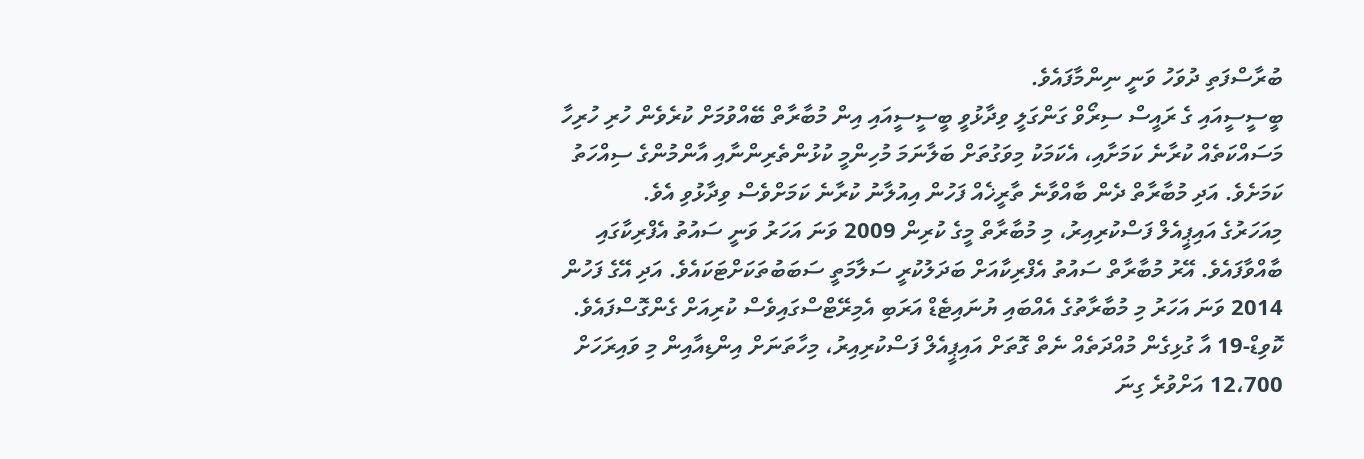ބުރާސްފަތި ދުވަހު ވަނީ ނިންމާފައެވެ.
ބީސީސީއައި ގެ ރައީސް ސިރޯވް ގަންގަލީ ވިދާޅުވީ ބީސީސީއައި އިން މުބާރާތް ބޭއްވުމަށް ކުރެވެން ހުރި ހުރިހާ މަސައްކަތެއް ކުރާނެ ކަމަށާއި، އެކަމަކު މިވަގުތަށް ބަލާނަމަ މުހިންމީ ކުޅުންތެރިންނާއި އާންމުންގެ ސިއްހަތު ކަމަށެވެ. އަދި މުބާރާތް ދެން ބާއްވާނެ ތާރީޚެއް ފަހުން އިއުލާނު ކުރާނެ ކަމަށްވެސް ވިދާޅުވި އެވެ.
މިއަހަރުގެ އައިޕީއެލް ފަސްކުރިއިރު، މި މުބާރާތް މީގެ ކުރިން 2009 ވަނަ އަހަރު ވަނީ ސައުތު އެފްރިކާގައި ބާއްވާފައެވެ. އޭރު މުބާރާތް ސައުތު އެފްރިކާއަށް ބަދަލުކުރީ ސަލާމަތީ ސަބަބުތަކަށްޓަކައެވެ. އަދި އޭގެ ފަހުން 2014 ވަނަ އަހަރު މި މުބާރާތުގެ އެއްބައި ޔުނައިޓެޑް އަރަބި އެމިރޭޓްސްގައިވެސް ކުރިއަށް ގެންގޮސްފައެވެ.
ކޮވިޑް-19 އާ ގުޅިގެން މުއްދަތެއް ނެތް ގޮތަށް އައިޕީއެލް ފަސްކުރިއިރު، މިހާތަނަށް އިންޑިއާއިން މި ވައިރަހަށް 12،700 އަށްވުރެ ގިނަ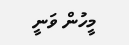މީހުން ވަނީ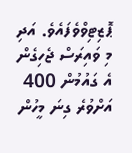ޕޮޒިޓިވްވެފައެވެ. އަދި މި ވައިރަސް ޖެހިގެން އެ ގައުމުން 400 އަށްވުރެ ގިނަ މީހުން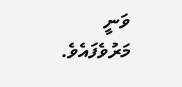ވަނީ މަރުވެފައެވެ.